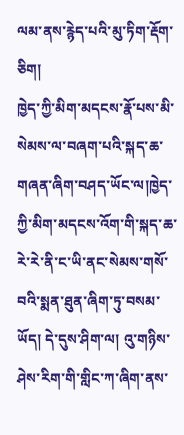ལམ་ནས་རྙེད་པའི་མུ་ཏིག་རྡོག་ཅིག།
ཁྱེད་ཀྱི་མིག་མདངས་རྣོ་པས་མི་སེམས་ལ་བཞག་པའི་སྐད་ཆ་གཞན་ཞིག་བཤད་ཡོང་ལ།ཁྱེད་ཀྱི་མིག་མདངས་འོག་གི་སྐད་ཆ་རེ་རེ་ནི་ང་ཡི་ནང་སེམས་གསོ་བའི་སྨན་ཐུན་ཞིག་ཏུ་བསམ་ཡོད། དེ་དུས་ཤིག་ལ། འུ་གཉིས་ཤེས་རིག་གི་གླིང་ཀ་ཞིག་ནས་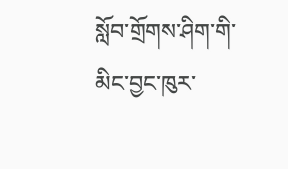སློབ་གྲོགས་ཤིག་གི་མིང་བྱང་ཁུར་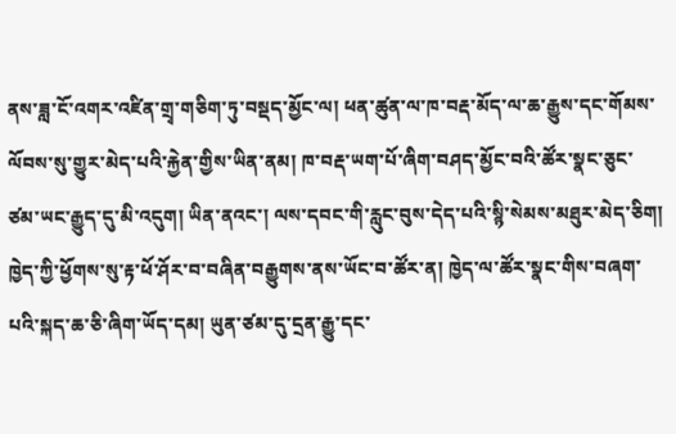ནས་ཟླ་ངོ་འགར་འཛིན་གྲྭ་གཅིག་ཏུ་བསྡད་མྱོང་ལ། ཕན་ཚུན་ལ་ཁ་བརྡ་མོད་ལ་ཆ་རྒྱུས་དང་གོམས་ལོབས་སུ་གྱུར་མེད་པའི་རྐྱེན་གྱིས་ཡིན་ནམ། ཁ་བརྡ་ཡག་པོ་ཞིག་བཤད་མྱོང་བའི་ཚོར་སྣང་ཅུང་ཙམ་ཡང་རྒྱུད་དུ་མི་འདུག། ཡིན་ནའང་། ལས་དབང་གི་རླུང་བུས་དེད་པའི་སྙི་སེམས་མཐུར་མེད་ཅིག། ཁྱེད་ཀྱི་ཕྱོགས་སུ་རྟ་ཕོ་ཤོར་བ་བཞིན་བརྒྱུགས་ནས་ཡོང་བ་ཚོར་ན། ཁྱེད་ལ་ཚོར་སྣང་གིས་བཞག་པའི་སྐད་ཆ་ཅི་ཞིག་ཡོད་དམ། ཡུན་ཙམ་དུ་དྲན་རྒྱུ་དང་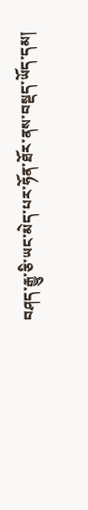བཤད་རྒྱུ་ཅི་ཡང་མེད་པར་ཧོན་ཐོར་ནས་བསྡད་ཡོད་དམ།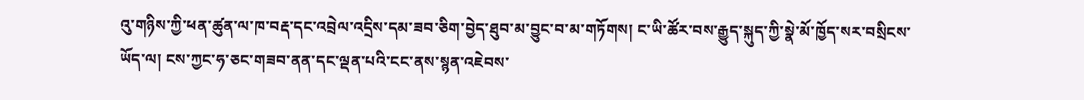འུ་གཉིས་ཀྱི་ཕན་ཚུན་ལ་ཁ་བརྡ་དང་འབྲེལ་འདྲིས་དམ་ཟབ་ཅིག་བྱེད་ཐུབ་མ་བྱུང་བ་མ་གཏོགས། ང་ཡི་ཚོར་བས་རྒྱུད་སྐུད་ཀྱི་སྣེ་མོ་ཁྱོད་སར་བསྲིངས་ཡོད་ལ། ངས་ཀྱང་ཧ་ཅང་གཟབ་ནན་དང་ལྡན་པའི་ངང་ནས་སྙན་འཇེབས་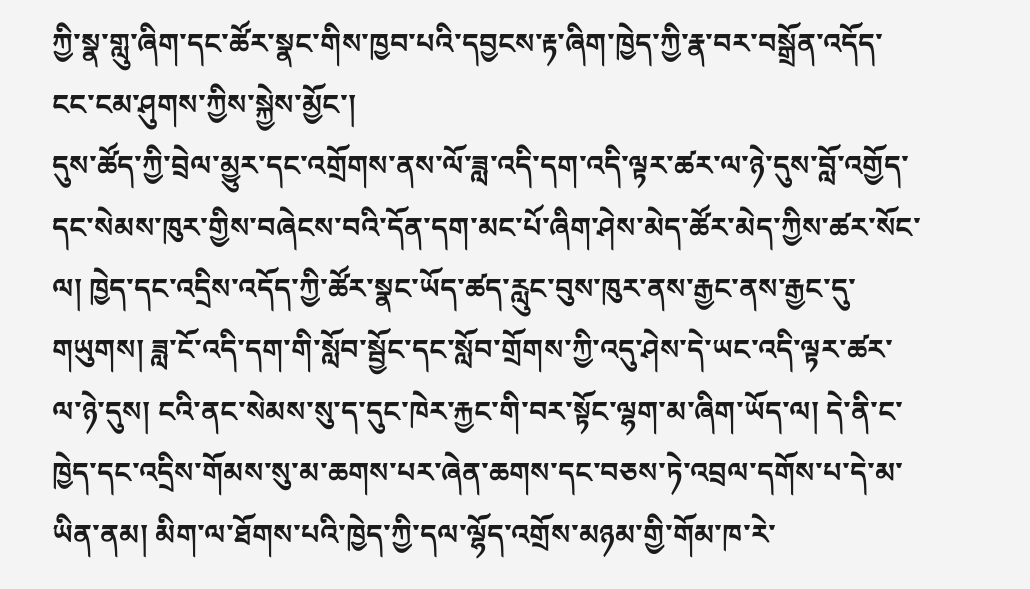ཀྱི་སྣ་གླུ་ཞིག་དང་ཚོར་སྣང་གིས་ཁྱབ་པའི་དབྱངས་རྟ་ཞིག་ཁྱེད་ཀྱི་རྣ་བར་བསྒྲོན་འདོད་ངང་ངམ་ཤུགས་ཀྱིས་སྐྱེས་མྱོང་།
དུས་ཚོད་ཀྱི་བྲེལ་མྱུར་དང་འགྲོགས་ནས་ལོ་ཟླ་འདི་དག་འདི་ལྟར་ཚར་ལ་ཉེ་དུས་བློ་འགྱོད་དང་སེམས་ཁུར་གྱིས་བཞེངས་བའི་དོན་དག་མང་པོ་ཞིག་ཤེས་མེད་ཚོར་མེད་ཀྱིས་ཚར་སོང་ལ། ཁྱེད་དང་འདྲིས་འདོད་ཀྱི་ཚོར་སྣང་ཡོད་ཚད་རླུང་བུས་ཁུར་ནས་རྒྱང་ནས་རྒྱང་དུ་གཡུགས། ཟླ་ངོ་འདི་དག་གི་སློབ་སྦྱོང་དང་སློབ་གྲོགས་ཀྱི་འདུ་ཤེས་དེ་ཡང་འདི་ལྟར་ཚར་ལ་ཉེ་དུས། ངའི་ནང་སེམས་སུ་ད་དུང་ཁེར་རྐྱང་གི་བར་སྟོང་ལྷག་མ་ཞིག་ཡོད་ལ། དེ་ནི་ང་ཁྱེད་དང་འདྲིས་གོམས་སུ་མ་ཆགས་པར་ཞེན་ཆགས་དང་བཅས་ཏེ་འབྲལ་དགོས་པ་དེ་མ་ཡིན་ནམ། མིག་ལ་ཐོགས་པའི་ཁྱེད་ཀྱི་དལ་ལྷོད་འགྲོས་མཉམ་གྱི་གོམ་ཁ་རེ་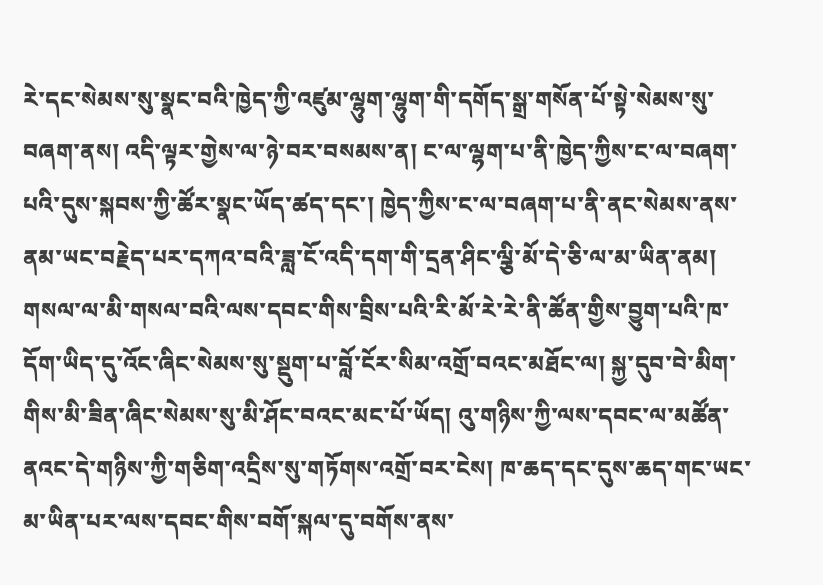རེ་དང་སེམས་སུ་སྣང་བའི་ཁྱེད་ཀྱི་འཛུམ་ལྷུག་ལྷུག་གི་དགོད་སྒྲ་གསོན་པོ་སྟེ་སེམས་སུ་བཞག་ནས། འདི་ལྟར་གྱེས་ལ་ཉེ་བར་བསམས་ན། ང་ལ་ལྷག་པ་ནི་ཁྱེད་ཀྱིས་ང་ལ་བཞག་པའི་དུས་སྐབས་ཀྱི་ཚོར་སྣང་ཡོད་ཚད་དང་། ཁྱེད་ཀྱིས་ང་ལ་བཞག་པ་ནི་ནང་སེམས་ནས་ནམ་ཡང་བརྗེད་པར་དཀའ་བའི་ཟླ་ངོ་འདི་དག་གི་དྲན་ཤིང་ལྕི་མོ་དེ་ཅི་ལ་མ་ཡིན་ནམ།
གསལ་ལ་མི་གསལ་བའི་ལས་དབང་གིས་བྲིས་པའི་རི་མོ་རེ་རེ་ནི་ཚོན་གྱིས་བྱུག་པའི་ཁ་དོག་ཡིད་དུ་འོང་ཞིང་སེམས་སུ་སྡུག་པ་བློ་ངོར་སིམ་འགྲོ་བའང་མཐོང་ལ། སྐྱ་དུབ་བེ་མིག་གིས་མི་ཟིན་ཞིང་སེམས་སུ་མི་ཤོང་བའང་མང་པོ་ཡོད། འུ་གཉིས་ཀྱི་ལས་དབང་ལ་མཚོན་ནའང་དེ་གཉིས་ཀྱི་གཅིག་འདྲིས་སུ་གཏོགས་འགྲོ་བར་ངེས། ཁ་ཆད་དང་དུས་ཆད་གང་ཡང་མ་ཡིན་པར་ལས་དབང་གིས་བགོ་སྐལ་དུ་བགོས་ནས་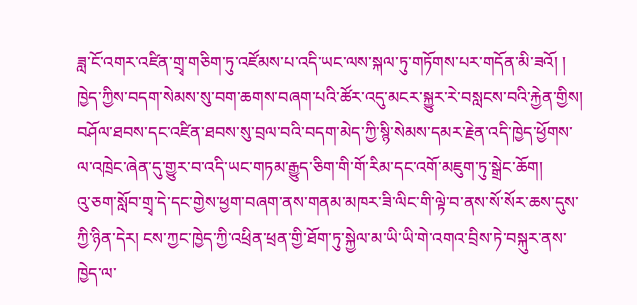ཟླ་ངོ་འགར་འཛིན་གྲྭ་གཅིག་ཏུ་འཛོམས་པ་འདི་ཡང་ལས་སྐལ་ཏུ་གཏོགས་པར་གདོན་མི་ཟའོ། ། ཁྱེད་ཀྱིས་བདག་སེམས་སུ་བག་ཆགས་བཞག་པའི་ཚོར་འདུ་མངར་སྐྱུར་རེ་བསླངས་བའི་རྐྱེན་གྱིས། བཤོལ་ཐབས་དང་འཛིན་ཐབས་སུ་བྲལ་བའི་བདག་མེད་ཀྱི་སྙི་སེམས་དམར་རྗེན་འདི་ཁྱེད་ཕྱོགས་ལ་འཁྲེང་ཞེན་དུ་གྱུར་བ་འདི་ཡང་གཏམ་རྒྱུད་ཅིག་གི་གོ་རིམ་དང་འགོ་མཇུག་ཏུ་སྒྲེང་ཆོག།
འུ་ཅག་སློབ་གྲྭ་དེ་དང་གྱེས་ཕྱག་བཞག་ནས་གནམ་མཁར་ཟི་ལིང་གི་ལྟེ་བ་ནས་སོ་སོར་ཆས་དུས་ཀྱི་ཉིན་དེར། ངས་ཀྱང་ཁྱེད་ཀྱི་འཕྲིན་ཕྲན་གྱི་ཐོག་ཏུ་སྐྱེལ་མ་ཡི་ཡི་གེ་འགའ་བྲིས་ཏེ་བསྐུར་ནས་ཁྱེད་ལ་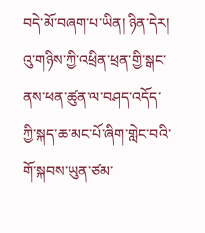བདེ་མོ་བཞག་པ་ཡིན། ཉིན་དེར། འུ་གཉིས་ཀྱི་འཕྲིན་ཕྲན་གྱི་སྒང་ནས་ཕན་ཚུན་ལ་བཤད་འདོད་ཀྱི་སྐད་ཆ་མང་པོ་ཞིག་གླེང་བའི་གོ་སྐབས་ཡུན་ཙམ་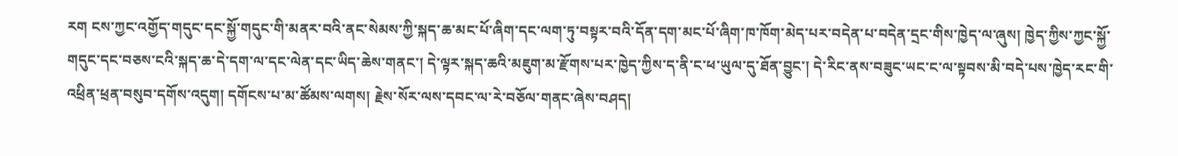རག ངས་ཀྱང་འགྱོད་གདུང་དང་སྐྱོ་གདུང་གི་མནར་བའི་ནང་སེམས་ཀྱི་སྐད་ཆ་མང་པོ་ཞིག་དང་ལག་ཏུ་བསྟར་བའི་དོན་དག་མང་པོ་ཞིག་ཁ་ཁོག་མེད་པར་བདེན་པ་བདེན་དྲང་གིས་ཁྱེད་ལ་ཞུས། ཁྱེད་ཀྱིས་ཀྱང་སྐྱོ་གདུང་དང་བཅས་ངའི་སྐད་ཆ་དེ་དག་ལ་དང་ལེན་དང་ཡིད་ཆེས་གནང་། དེ་ལྟར་སྐད་ཆའི་མཇུག་མ་རྫོགས་པར་ཁྱེད་ཀྱིས་ད་ནི་ང་ཕ་ཡུལ་དུ་ཐོན་བྱུང་། དེ་རིང་ནས་བཟུང་ཡང་ང་ལ་སྟབས་མི་བདེ་པས་ཁྱེད་རང་གི་འཕྲིན་ཕྲན་བསུབ་དགོས་འདུག། དགོངས་པ་མ་ཚོམས་ལགས། རྗེས་སོར་ལས་དབང་ལ་རེ་བཅོལ་གནང་ཞེས་བཤད།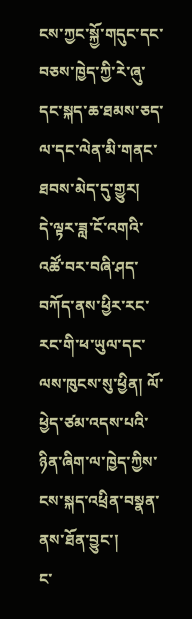ངས་ཀྱང་སྐྱོ་གདུང་དང་བཅས་ཁྱེད་ཀྱི་རེ་ཞུ་དང་སྐད་ཆ་ཐམས་ཅད་ལ་དང་ལེན་མི་གནང་ཐབས་མེད་དུ་གྱུར།
དེ་ལྟར་ཟླ་ངོ་འགའི་འཚོ་བར་བཞི་ཤད་བཀོད་ནས་ཕྱིར་རང་རང་གི་ཕ་ཡུལ་དང་ལས་ཁུངས་སུ་ཕྱིན། ལོ་ཕྱེད་ཙམ་འདས་པའི་ཉིན་ཞིག་ལ་ཁྱེད་ཀྱིས་ངས་སྐད་འཕྲིན་བསྣན་ནས་ཐོན་བྱུང་།
ང་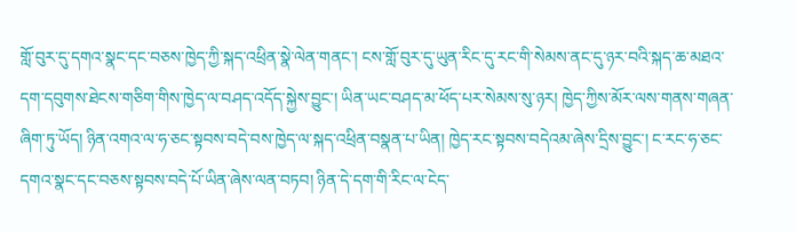གློ་བུར་དུ་དགའ་སྣང་དང་བཅས་ཁྱེད་ཀྱི་སྐད་འཕྲིན་སྣེ་ལེན་གནང་། ངས་གློ་བུར་དུ་ཡུན་རིང་དུ་རང་གི་སེམས་ནང་དུ་ཉར་བའི་སྐད་ཆ་མཐའ་དག་དབུགས་ཐེངས་གཅིག་གིས་ཁྱེད་ལ་བཤད་འདོད་སྐྱེས་བྱུང་། ཡིན་ཡང་བཤད་མ་ཕོད་པར་སེམས་སུ་ཉར། ཁྱེད་ཀྱིས་མོར་ལས་གནས་གཞན་ཞིག་ཏུ་ཡོད། ཉིན་འགའ་ལ་ཧ་ཅང་སྟབས་བདེ་བས་ཁྱེད་ལ་སྐད་འཕྲིན་བསྣན་པ་ཡིན། ཁྱེད་རང་སྟབས་བདེའམ་ཞེས་དྲིས་བྱུང་། ང་རང་ཧ་ཅང་དགའ་སྣང་དང་བཅས་སྟབས་བདེ་པོ་ཡིན་ཞེས་ལན་བཏབ། ཉིན་དེ་དག་གི་རིང་ལ་ངེད་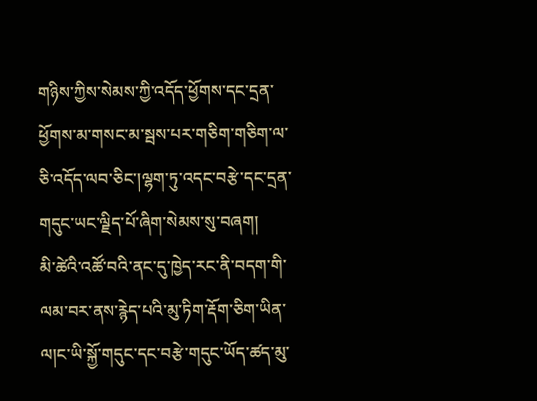གཉིས་ཀྱིས་སེམས་ཀྱི་འདོད་ཕྱོགས་དང་དྲན་ཕྱོགས་མ་གསང་མ་སྦས་པར་གཅིག་གཅིག་ལ་ཅི་འདོད་ལབ་ཅིང་།ལྷག་ཏུ་འདང་བརྩེ་དང་དྲན་གདུང་ཡང་ལྗིད་པོ་ཞིག་སེམས་སུ་བཞག།
མི་ཚེའི་འཚོ་བའི་ནང་དུ་ཁྱེད་རང་ནི་བདག་གི་ལམ་བར་ནས་རྙེད་པའི་མུ་ཏིག་རྡོག་ཅིག་ཡིན་ལ།ང་ཡི་སྐྱོ་གདུང་དང་བརྩེ་གདུང་ཡོད་ཚད་མུ་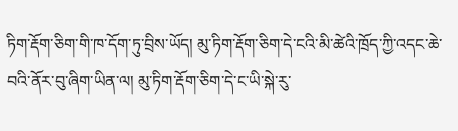ཏིག་རྡོག་ཅིག་གི་ཁ་དོག་ཏུ་བྲིས་ཡོད། མུ་ཏིག་རྡོག་ཅིག་དེ་ངའི་མི་ཚེའི་ཁྲོད་ཀྱི་འདང་ཆེ་བའི་ནོར་བུ་ཞིག་ཡིན་ལ། མུ་ཏིག་རྡོག་ཅིག་དེ་ང་ཡི་སྐེ་རུ་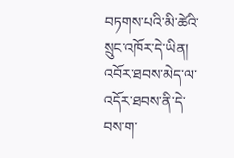བཏགས་པའི་མི་ཚེའི་སྲུང་འཁོར་དེ་ཡིན། འབོར་ཐབས་མེད་ལ་འདོར་ཐབས་ནི་དེ་བས་ག་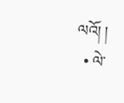ལའོ། །
  • ལེ་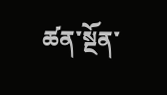ཚན་སྔོན་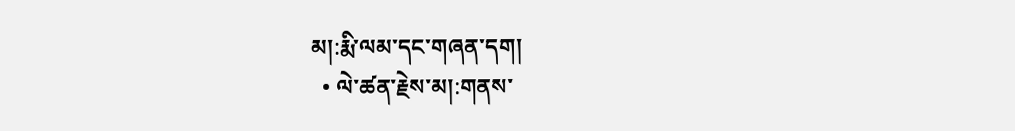མ།:རྨི་ལམ་དང་གཞན་དག།
  • ལེ་ཚན་རྗེས་མ།:གནས་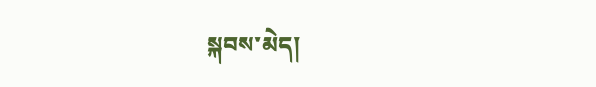སྐབས་མེད།